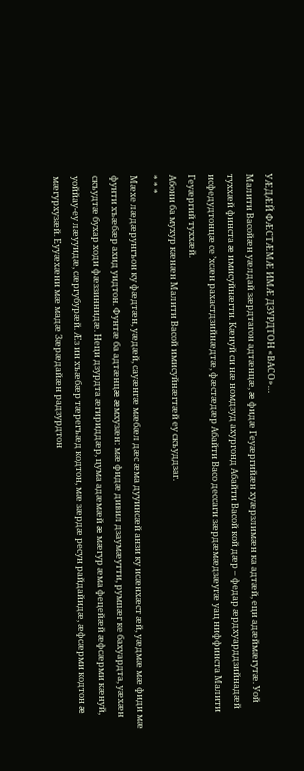УÆДÆЙ ФÆСТÆМÆ ИМÆ ДЗУРДТОН «ВАСО»…
Малити Васойæн уæлдай зæрдтагон адтæнцæ, æ фидæ Геуæргийæн хуæрзлимæн ка адтæй, еци адæймæгутæ. Уой туххæй финста æ имисуйнæгти. Кæнуй си нæ номдзуд ахургонд Абайти Васой кой дæр – федар æрдхуарддзийнадæй исфедудтонцæ се ’хсæн рахастдзийнæдтæ, фæстæдæр Абайти Васо дессаги зæрдæмæдзæугæ уац ниффинста Малити Геуæргий туххæй.
Абони ба мухур кæнæн Малити Васой имисуйнæгтæй еу скъуддзаг.
* * *
Мæхе лæдæрунгъон ку фæдтæн, уæдæй, сауæнгæ мæбæл дæс æма дууинсæй анзи ку исæнхæст æй, уæдмæ мæ фиди мæ фунти хъæбæр ахид уидтон. Фунтæ ба адтæнцæ æмхузæн: мæ фидæ дивил дзаумæутти, румпæг ке бахуардта, уæхæн скъудтæ бухар ходи фæззиннидæ. Неци дзурдта æгириддæр, цума адæмæй æ мæгур æма фецейæй æфсæрми кæнуй, уоййау-еу лæууидæ, сæргубурæй. Æз ин хъæбæр тæрегъæд кодтон, мæ зæрдæ ресун райдайидæ, æфсæрми кодтон æ мæгурхузæй. Еууæхæни мæ мадæ Зæрæдайæн радзурдтон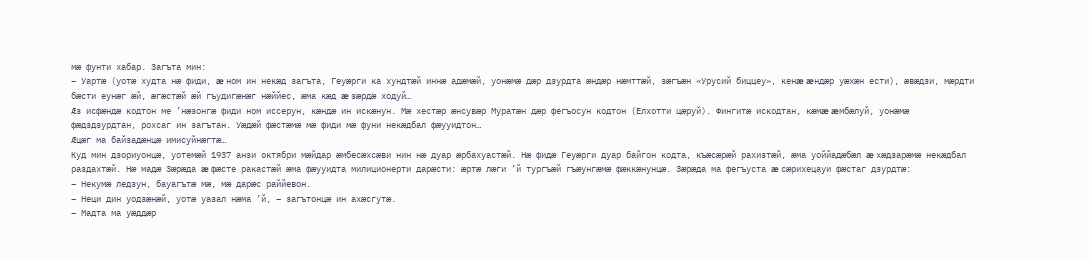мæ фунти хабар. Загъта мин:
– Уартæ (уотæ худта нæ фиди, æ ном ин некæд загъта, Геуæрги ка хундтæй иннæ адæмæй, уонæмæ дæр дзурдта æндæр нæмттæй, зæгъæн «Урусий биццеу», кенæ æндæр уæхæн ести), æвæдзи, мæрдти бæсти еунæг æй, æгæстæй æй гъудигæнæг нæййес, æма кæд æ зæрдæ ходуй…
Æз исфæндæ кодтон ме ’нæзонгæ фиди ном иссерун, кæндæ ин искæнун. Мæ хестæр æнсувæр Муратæн дæр фегъосун кодтон (Елхотти цæруй). Фингитæ искодтан, кæмæ æмбæлуй, уонæмæ фæдздзурдтан, рохсаг ин загътан. Уæдæй фæстæмæ мæ фиди мæ фуни некæдбал фæууидтон…
Æцæг ма байзадæнцæ имисуйнæгтæ…
Куд мин дзориуонцæ, уотемæй 1937 анзи октябри мæйдар æмбесæхсæви нин нæ дуар æрбахуастæй. Нæ фидæ Геуæрги дуар байгон кодта, къæсæрæй рахизтæй, æма уоййадæбæл æ хæдзарæмæ некæдбал раздахтæй. Нæ мадæ Зæрæда æ фæсте ракастæй æма фæууидта милиционерти дарæсти: æртæ лæги ’й тургъæй гъæунгæмæ фæккæнунцæ. Зæрæда ма фегъуста æ сæрихецауи фæстаг дзурдтæ:
– Некумæ ледзун, бауагътæ мæ, мæ дарæс раййевон.
– Неци дин уодзæнæй, уотæ уазал нæма ’й, – загътонцæ ин ахæсгутæ.
– Мадта ма уæддæр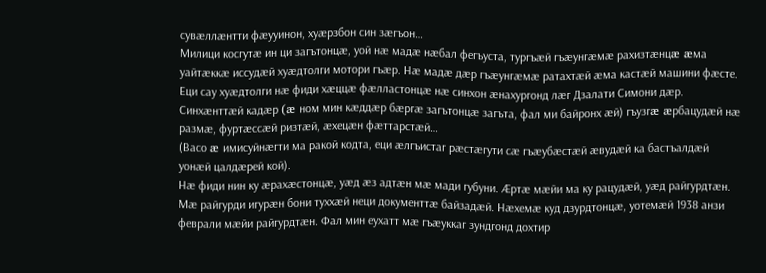сувæллæнтти фæууинон, хуæрзбон син зæгъон…
Милици косгутæ ин ци загътонцæ, уой нæ мадæ нæбал фегъуста, тургъæй гъæунгæмæ рахизтæнцæ æма уайтæккæ иссудæй хуæдтолги мотори гъæр. Нæ мадæ дæр гъæунгæмæ ратахтæй æма кастæй машини фæсте. Еци сау хуæдтолги нæ фиди хæццæ фæлластонцæ нæ синхон æнахургонд лæг Дзалати Симони дæр. Синхæнттæй кадæр (æ ном мин кæддæр бæргæ загътонцæ загъта, фал ми байронх æй) гъузгæ æрбацудæй нæ размæ, фуртæссæй ризтæй, æхецæн фæттарстæй…
(Васо æ имисуйнæгти ма ракой кодта, еци æлгъистаг рæстæгути сæ гъæубæстæй æвудæй ка бастъалдæй уонæй цалдæрей кой).
Нæ фиди нин ку æрахæстонцæ, уæд æз адтæн мæ мади губуни. Æртæ мæйи ма ку рацудæй, уæд райгурдтæн. Мæ райгурди игурæн бони туххæй неци документтæ байзадæй. Нæхемæ куд дзурдтонцæ, уотемæй 1938 анзи феврали мæйи райгурдтæн. Фал мин еухатт мæ гъæуккаг зундгонд дохтир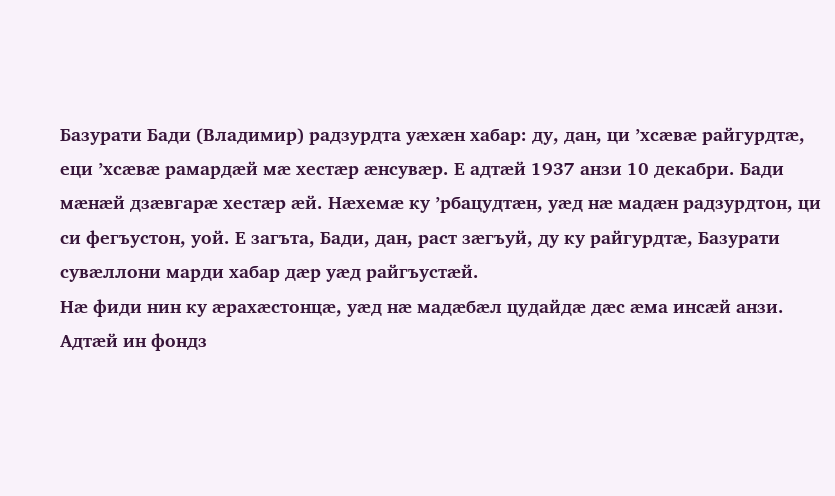Базурати Бади (Владимир) радзурдта уæхæн хабар: ду, дан, ци ’хсæвæ райгурдтæ, еци ’хсæвæ рамардæй мæ хестæр æнсувæр. Е адтæй 1937 анзи 10 декабри. Бади мæнæй дзæвгарæ хестæр æй. Нæхемæ ку ’рбацудтæн, уæд нæ мадæн радзурдтон, ци си фегъустон, уой. Е загъта, Бади, дан, раст зæгъуй, ду ку райгурдтæ, Базурати сувæллони марди хабар дæр уæд райгъустæй.
Нæ фиди нин ку æрахæстонцæ, уæд нæ мадæбæл цудайдæ дæс æма инсæй анзи. Адтæй ин фондз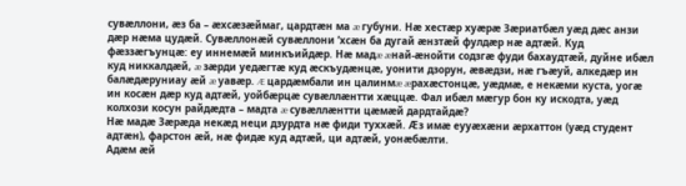сувæллони, æз ба – æхсæзæймаг, цардтæн ма æ губуни. Нæ хестæр хуæрæ Зæриатбæл уæд дæс анзи дæр нæма цудæй. Сувæллонæй сувæллони ’хсæн ба дугай æнзтæй фулдæр нæ адтæй. Куд фæззæгъунцæ: еу иннемæй минкъийдæр. Нæ мадæ æнай-æнойти содзгæ фуди бахаудтæй, дуйне ибæл куд никкалдæй, æ зæрди уедæгтæ куд æскъудæнцæ, уонити дзорун, æвæдзи, нæ гъæуй, алкедæр ин балæдæруниау æй æ уавæр. Æ цардæмбали ин цалинмæ æрахæстонцæ, уæдмæ, е некæми куста, уогæ ин косæн дæр куд адтæй, уойбæрцæ сувæллæнтти хæццæ. Фал ибæл мæгур бон ку искодта, уæд колхози косун райдæдта – мадта æ сувæллæнтти цæмæй дардтайдæ?
Нæ мадæ Зæрæда некæд неци дзурдта нæ фиди туххæй. Æз имæ еууæхæни æрхаттон (уæд студент адтæн), фарстон æй, нæ фидæ куд адтæй, ци адтæй, уонæбæлти.
Адæм æй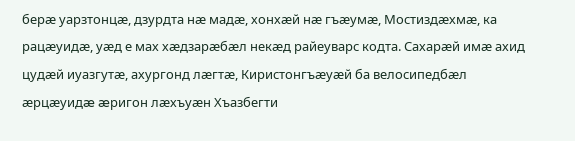берæ уарзтонцæ, дзурдта нæ мадæ, хонхæй нæ гъæумæ, Мостиздæхмæ, ка рацæуидæ, уæд е мах хæдзарæбæл некæд райеуварс кодта. Сахарæй имæ ахид цудæй иуазгутæ, ахургонд лæгтæ, Киристонгъæуæй ба велосипедбæл æрцæуидæ æригон лæхъуæн Хъазбегти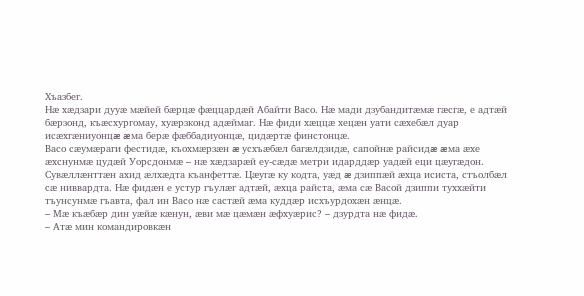Хъазбег.
Нæ хæдзари дууæ мæйей бæрцæ фæццардæй Абайти Васо. Нæ мади дзубандитæмæ гæсгæ, е адтæй бæрзонд, къæсхургомау, хуæрзконд адæймаг. Нæ фиди хæццæ хецæн уати сæхебæл дуар исæхгæниуонцæ æма берæ фæббадиуонцæ, цидæртæ финстонцæ.
Васо сæумæраги фестидæ, къохмæрзæн æ усхъæбæл багæлдзидæ, сапойнæ райсидæ æма æхе æхснунмæ цудæй Уорсдонмæ – нæ хæдзарæй еу-сæдæ метри идарддæр уадæй еци цæугæдон. Сувæллæнттæн ахид æлхæдта къанфеттæ. Цæугæ ку кодта, уæд æ дзиппæй æхца исиста, стъолбæл сæ ниввардта. Нæ фидæн е устур гъулæг адтæй, æхца райста, æма сæ Васой дзиппи туххæйти тъунсунмæ гъавта, фал ин Васо нæ састæй æма куддæр исхъурдохæн æнцæ.
– Мæ къæбæр дин уæйæ кæнун, æви мæ цæмæн æфхуæрис? – дзурдта нæ фидæ.
– Атæ мин командировкæн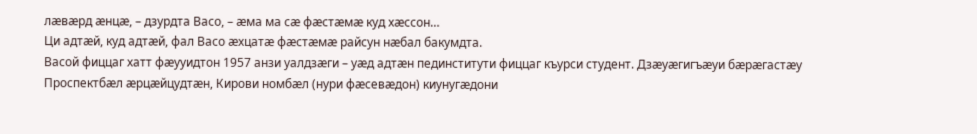лæвæрд æнцæ, – дзурдта Васо, – æма ма сæ фæстæмæ куд хæссон…
Ци адтæй, куд адтæй, фал Васо æхцатæ фæстæмæ райсун нæбал бакумдта.
Васой фиццаг хатт фæууидтон 1957 анзи уалдзæги – уæд адтæн пединститути фиццаг къурси студент. Дзæуæгигъæуи бæрæгастæу Проспектбæл æрцæйцудтæн, Кирови номбæл (нури фæсевæдон) киунугæдони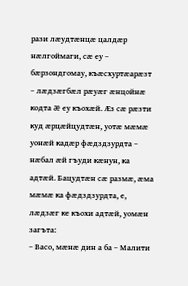рази лæудтæнцæ цалдæр нæлгоймаги, сæ еу – бæрзондгомау, къæсхуртæарæзт – лæдзæгбæл рæуæг æнцойнæ кодта æ еу къохæй. Æз сæ рæзти куд æрцæйцудтæн, уотæ мæмæ уонæй кадæр фæдздзурдта – нæбал æй гъуди кæнун, ка адтæй. Бацудтæн сæ размæ, æма мæмæ ка фæдздзурдта, е, лæдзæг ке къохи адтæй, уомæн загъта:
– Васо, мæнæ дин а ба – Малити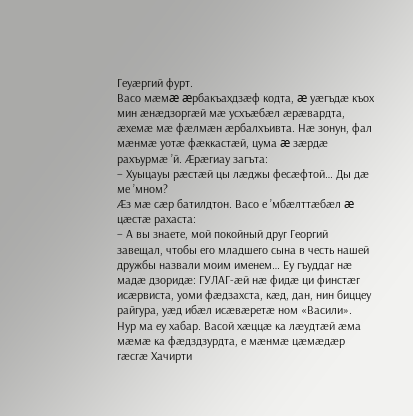Геуæргий фурт.
Васо мæмæ æрбакъахдзæф кодта, æ уæгъдæ къох мин æнæдзоргæй мæ усхъæбæл æрæвардта, æхемæ мæ фæлмæн æрбалхъивта. Нæ зонун, фал мæнмæ уотæ фæккастæй, цума æ зæрдæ рахъурмæ ’й. Æрæгиау загъта:
– Хуыцауы рæстæй цы лæджы фесæфтой… Ды дæ ме ’мном?
Æз мæ сæр батилдтон. Васо е ’мбæлттæбæл æ цæстæ рахаста:
– А вы знаете, мой покойный друг Георгий завещал, чтобы его младшего сына в честь нашей дружбы назвали моим именем… Еу гъуддаг нæ мадæ дзоридæ: ГУЛАГ-æй нæ фидæ ци финстæг исæрвиста, уоми фæдзахста, кæд, дан, нин биццеу райгура, уæд ибæл исæвæретæ ном «Васили».
Нур ма еу хабар. Васой хæццæ ка лæудтæй æма мæмæ ка фæдздзурдта, е мæнмæ цæмæдæр гæсгæ Хачирти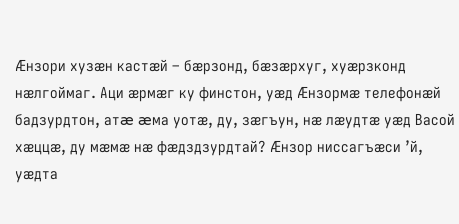Æнзори хузæн кастæй – бæрзонд, бæзæрхуг, хуæрзконд нæлгоймаг. Аци æрмæг ку финстон, уæд Æнзормæ телефонæй бадзурдтон, атæ æма уотæ, ду, зæгъун, нæ лæудтæ уæд Васой хæццæ, ду мæмæ нæ фæдздзурдтай? Æнзор ниссагъæси ’й, уæдта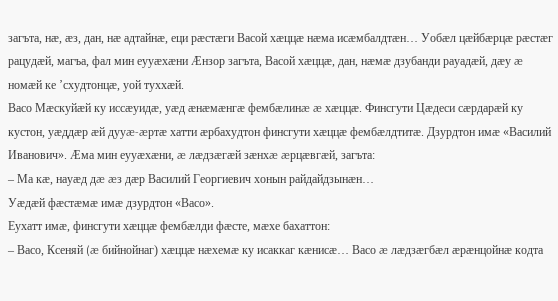загъта, нæ, æз, дан, нæ адтайнæ, еци рæстæги Васой хæццæ нæма исæмбалдтæн… Уобæл цæйбæрцæ рæстæг рацудæй, магъа, фал мин еууæхæни Æнзор загъта, Васой хæццæ, дан, нæмæ дзубанди рауадæй, дæу æ номæй ке ’схудтонцæ, уой туххæй.
Васо Мæскуйæй ку иссæуидæ, уæд æнæмæнгæ фембæлинæ æ хæццæ. Финсгути Цæдеси сæрдарæй ку кустон, уæддæр æй дууæ-æртæ хатти æрбахудтон финсгути хæццæ фембæлдтитæ. Дзурдтон имæ «Василий Иванович». Æма мин еууæхæни, æ лæдзæгæй зæнхæ æрцæвгæй, загъта:
– Ма кæ, науæд дæ æз дæр Василий Георгиевич хонын райдайдзынæн…
Уæдæй фæстæмæ имæ дзурдтон «Васо».
Еухатт имæ, финсгути хæццæ фембæлди фæсте, мæхе бахаттон:
– Васо, Ксеняй (æ бийнойнаг) хæццæ нæхемæ ку исаккаг кæнисæ… Васо æ лæдзæгбæл æрæнцойнæ кодта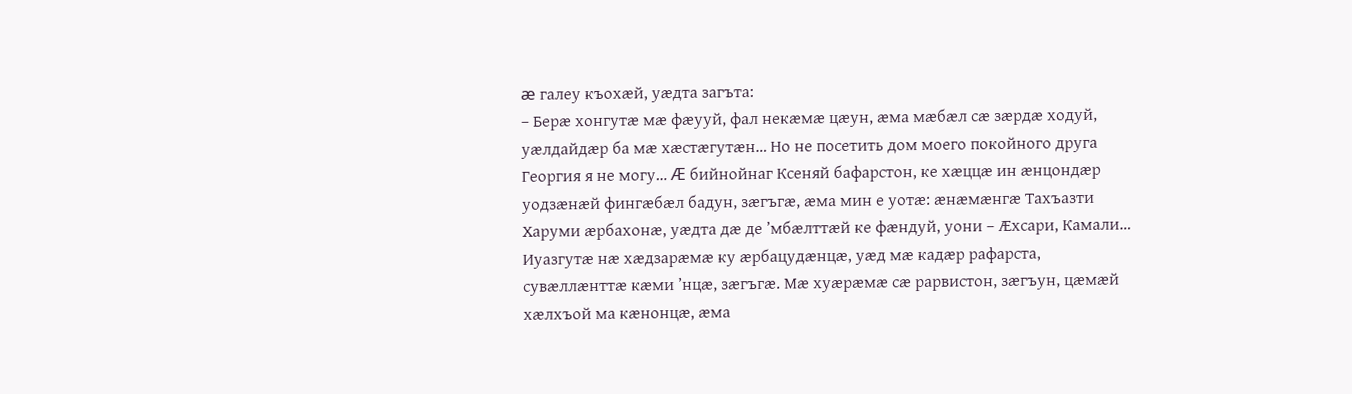æ галеу къохæй, уæдта загъта:
– Берæ хонгутæ мæ фæууй, фал некæмæ цæун, æма мæбæл сæ зæрдæ ходуй, уæлдайдæр ба мæ хæстæгутæн… Но не посетить дом моего покойного друга Георгия я не могу… Æ бийнойнаг Ксеняй бафарстон, ке хæццæ ин æнцондæр уодзæнæй фингæбæл бадун, зæгъгæ, æма мин е уотæ: æнæмæнгæ Тахъазти Харуми æрбахонæ, уæдта дæ де ’мбæлттæй ке фæндуй, уони – Æхсари, Камали…
Иуазгутæ нæ хæдзарæмæ ку æрбацудæнцæ, уæд мæ кадæр рафарста, сувæллæнттæ кæми ’нцæ, зæгъгæ. Мæ хуæрæмæ сæ рарвистон, зæгъун, цæмæй хæлхъой ма кæнонцæ, æма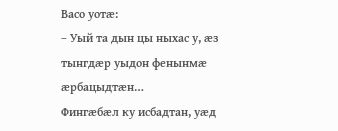Васо уотæ:
– Уый та дын цы ныхас у, æз тынгдæр уыдон фенынмæ æрбацыдтæн…
Фингæбæл ку исбадтан, уæд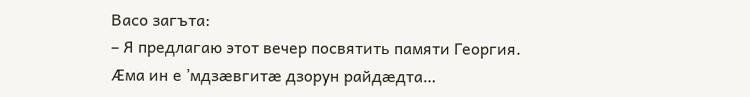Васо загъта:
– Я предлагаю этот вечер посвятить памяти Георгия.
Æма ин е ’мдзæвгитæ дзорун райдæдта…